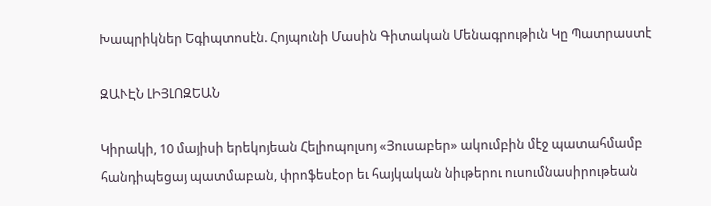Խապրիկներ Եգիպտոսէն. Հոյպունի Մասին Գիտական Մենագրութիւն Կը Պատրաստէ

ԶԱՒԷՆ ԼԻՅԼՈԶԵԱՆ

Կիրակի, 10 մայիսի երեկոյեան Հելիոպոլսոյ «Յուսաբեր» ակումբին մէջ պատահմամբ հանդիպեցայ պատմաբան, փրոֆեսէօր եւ հայկական նիւթերու ուսումնասիրութեան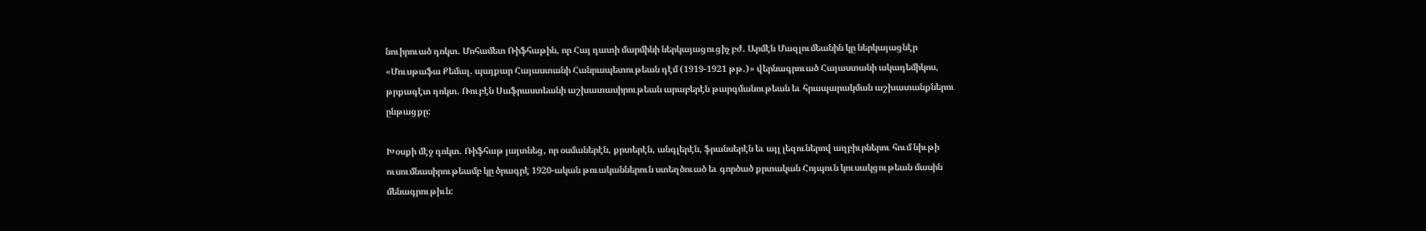նուիրուած դոկտ. Մոհամետ Ռիֆհաթին, որ Հայ դատի մարմինի ներկայացուցիչ բժ. Արմէն Մազլումեանին կը ներկայացնէր «Մուսթաֆա Քեմալ. պայքար Հայաստանի Հանրապետութեան դէմ (1919-1921 թթ.)» վերնագրուած Հայաստանի ակադեմիկոս, թրքագէտ դոկտ. Ռուբէն Սաֆրաստեանի աշխատասիրութեան արաբերէն թարգմանութեան եւ հրապարակման աշխատանքներու ընթացքը:

Խօսքի մէջ դոկտ. Ռիֆհաթ յայտնեց, որ օսմաներէն, քրտերէն, անգլերէն, ֆրանսերէն եւ այլ լեզուներով աղբիւրներու հում նիւթի ուսումնասիրութեամբ կը ծրագրէ 1920-ական թուականներուն ստեղծուած եւ գործած քրտական Հոյպուն կուսակցութեան մասին մենագրութիւն: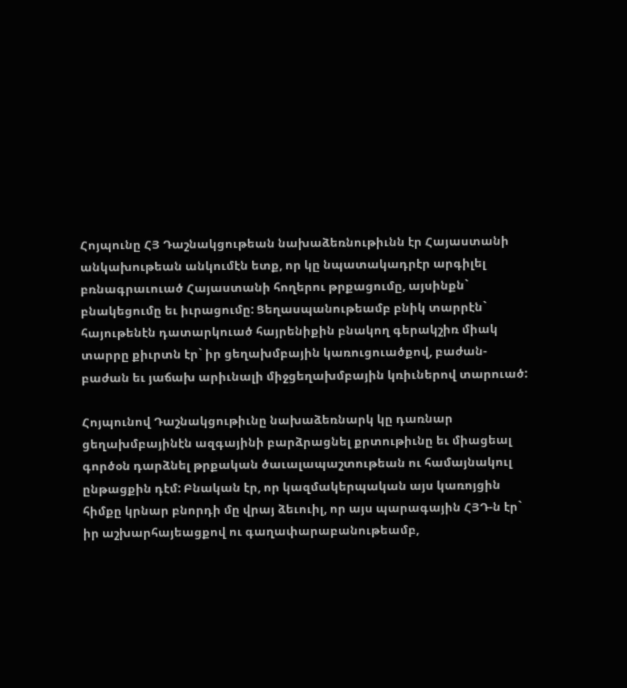Հոյպունը ՀՅ Դաշնակցութեան նախաձեռնութիւնն էր Հայաստանի անկախութեան անկումէն ետք, որ կը նպատակադրէր արգիլել բռնագրաւուած Հայաստանի հողերու թրքացումը, այսինքն` բնակեցումը եւ իւրացումը: Ցեղասպանութեամբ բնիկ տարրէն` հայութենէն դատարկուած հայրենիքին բնակող գերակշիռ միակ տարրը քիւրտն էր` իր ցեղախմբային կառուցուածքով, բաժան-բաժան եւ յաճախ արիւնալի միջցեղախմբային կռիւներով տարուած:

Հոյպունով Դաշնակցութիւնը նախաձեռնարկ կը դառնար ցեղախմբայինէն ազգայինի բարձրացնել քրտութիւնը եւ միացեալ գործօն դարձնել թրքական ծաւալապաշտութեան ու համայնակուլ ընթացքին դէմ: Բնական էր, որ կազմակերպական այս կառոյցին հիմքը կրնար բնորդի մը վրայ ձեւուիլ, որ այս պարագային ՀՅԴ-ն էր` իր աշխարհայեացքով ու գաղափարաբանութեամբ,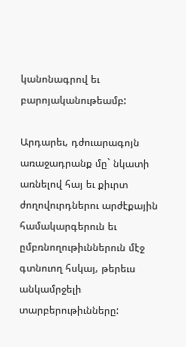կանոնագրով եւ բարոյականութեամբ:

Արդարեւ, դժուարագոյն առաջադրանք մը` նկատի առնելով հայ եւ քիւրտ ժողովուրդներու արժէքային համակարգերուն եւ ըմբռնողութիւններուն մէջ գտնուող հսկայ, թերեւս անկամրջելի տարբերութիւնները: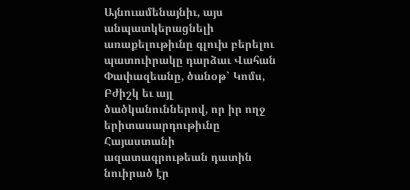Այնուամենայնիւ, այս անպատկերացնելի առաքելութիւնը գլուխ բերելու պատուիրակը դարձաւ Վահան Փափազեանը, ծանօթ` Կոմս, Բժիշկ եւ այլ ծածկանուններով, որ իր ողջ երիտասարդութիւնը Հայաստանի ազատագրութեան դատին նուիրած էր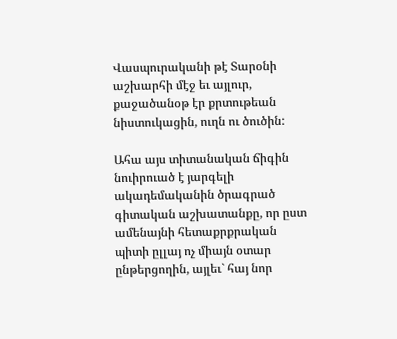Վասպուրականի թէ Տարօնի աշխարհի մէջ եւ այլուր, քաջածանօթ էր քրտութեան նիստուկացին, ուղն ու ծուծին:

Ահա այս տիտանական ճիգին նուիրուած է յարգելի ակադեմականին ծրագրած գիտական աշխատանքը, որ ըստ ամենայնի հետաքրքրական պիտի ըլլայ ոչ միայն օտար ընթերցողին, այլեւ` հայ նոր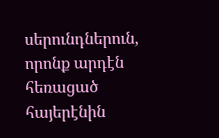սերունդներուն, որոնք արդէն հեռացած հայերէնին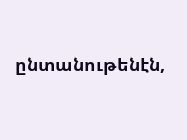ընտանութենէն,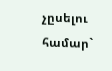չըսելու համար`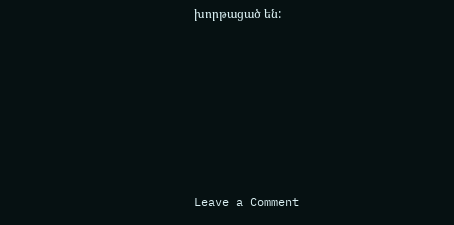խորթացած են:







Leave a Comment